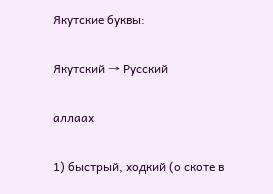Якутские буквы:

Якутский → Русский

аллаах

1) быстрый, ходкий (о скоте в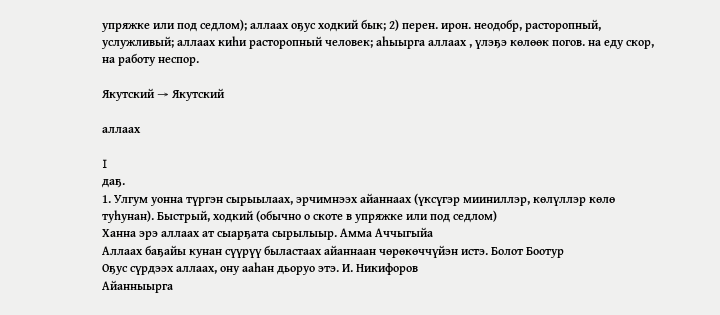упряжке или под седлом); аллаах оҕус ходкий бык; 2) перен. ирон. неодобр, расторопный, услужливый; аллаах киһи расторопный человек; аһыырга аллаах , үлэҕэ көлөөк погов. на еду скор, на работу неспор.

Якутский → Якутский

аллаах

I
даҕ.
1. Улгум уонна түргэн сырыылаах, эрчимнээх айаннаах (үксүгэр мииниллэр, көлүллэр көлө туһунан). Быстрый, ходкий (обычно о скоте в упряжке или под седлом)
Ханна эрэ аллаах ат сыарҕата сырылыыр. Амма Аччыгыйа
Аллаах баҕайы кунан сүүрүү быластаах айаннаан чөрөкөччүйэн истэ. Болот Боотур
Оҕус сүрдээх аллаах, ону ааһан дьоруо этэ. И. Никифоров
Айанныырга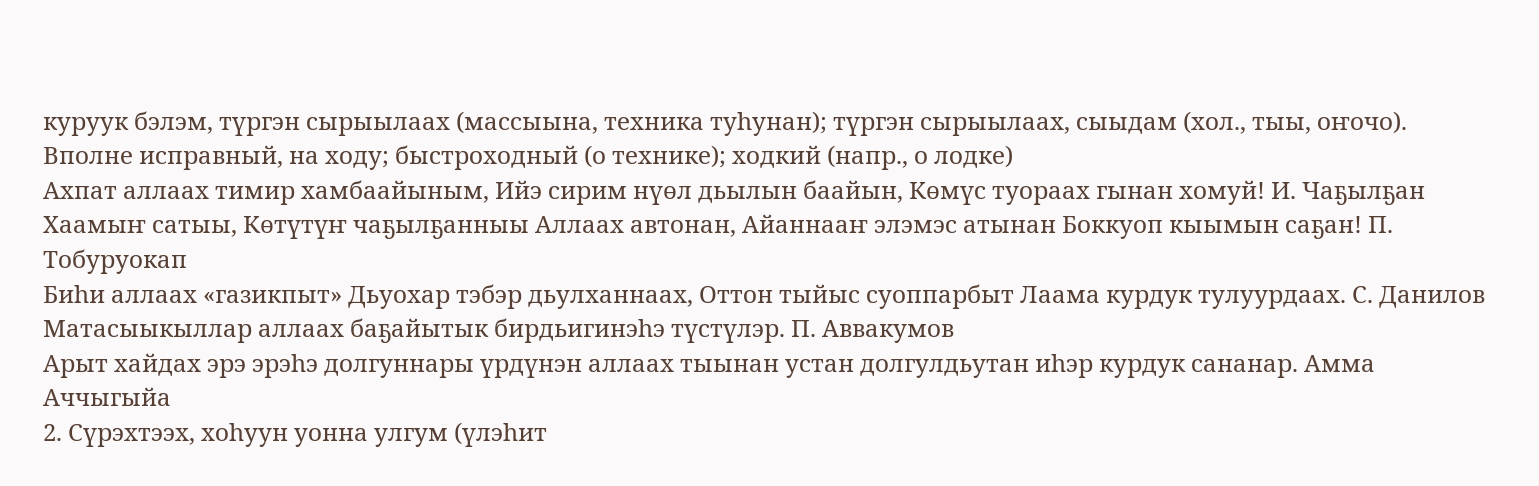куруук бэлэм, түргэн сырыылаах (массыына, техника туһунан); түргэн сырыылаах, сыыдам (хол., тыы, оҥочо). Вполне исправный, на ходу; быстроходный (о технике); ходкий (напр., о лодке)
Ахпат аллаах тимир хамбаайыным, Ийэ сирим нүөл дьылын баайын, Көмүс туораах гынан хомуй! И. Чаҕылҕан
Хаамыҥ сатыы, Көтүтүҥ чаҕылҕанныы Аллаах автонан, Айаннааҥ элэмэс атынан Боккуоп кыымын саҕан! П. Тобуруокап
Биһи аллаах «газикпыт» Дьуохар тэбэр дьулханнаах, Оттон тыйыс суоппарбыт Лаама курдук тулуурдаах. С. Данилов
Матасыыкыллар аллаах баҕайытык бирдьигинэһэ түстүлэр. П. Аввакумов
Арыт хайдах эрэ эрэһэ долгуннары үрдүнэн аллаах тыынан устан долгулдьутан иһэр курдук сананар. Амма Аччыгыйа
2. Сүрэхтээх, хоһуун уонна улгум (үлэһит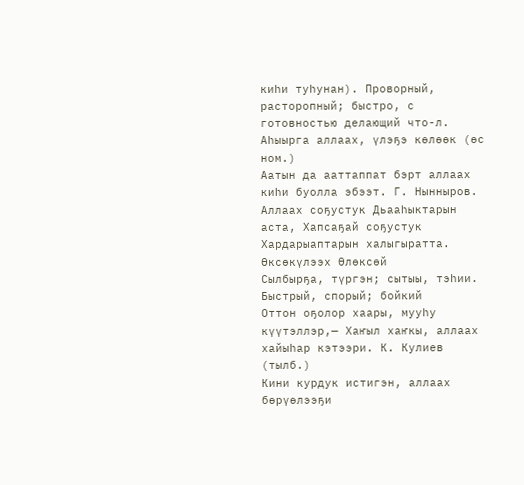киһи туһунан). Проворный, расторопный; быстро, с готовностью делающий что-л. Аһыырга аллаах, үлэҕэ көлөөк (өс ном.)
Аатын да ааттаппат бэрт аллаах киһи буолла эбээт. Г. Нынныров. Аллаах соҕустук Дьааһыктарын аста, Хапсаҕай соҕустук Хардарыаптарын халыгыратта. Өксөкүлээх Өлөксөй
Сылбырҕа, түргэн; сытыы, тэһии. Быстрый, спорый; бойкий
Оттон оҕолор хаары, мууһу күүтэллэр,— Хаҥыл хаҥкы, аллаах хайыһар кэтээри. К. Кулиев (тылб.)
Кини курдук истигэн, аллаах бөрүөлээҕи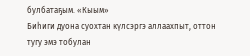булбатаҕым. «Кыым»
Биһиги дуона суохтан күлсэргэ аллаахпыт, оттон тугу эмэ тобулан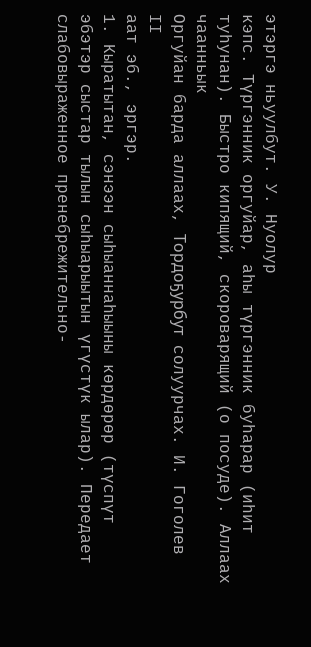этэргэ ньуулбут. У. Нуолур
кэпс. Түргэнник оргуйар, аһы түргэнник буһарар (иһит туһунан). Быстро кипящий, скороварящий (о посуде). Аллаах чаанньык
Оргуйан барда аллаах, Тордоҕурбут солуурчах. И. Гоголев
II
аат эб., эргэр.
1. Кыратытан, сэнээн сыһыаннаһыыны көрдөрөр (түспүт эбэтэр сыстар тылын сыһыарыытын үгүстүк ылар). Передает слабовыраженное пренебрежительно-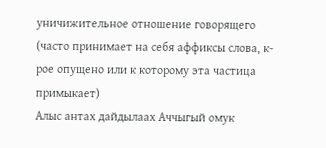уничижительное отношение говорящего (часто принимает на себя аффиксы слова, к-рое опущено или к которому эта частица примыкает)
Алыс антах дайдылаах Аччыгый омук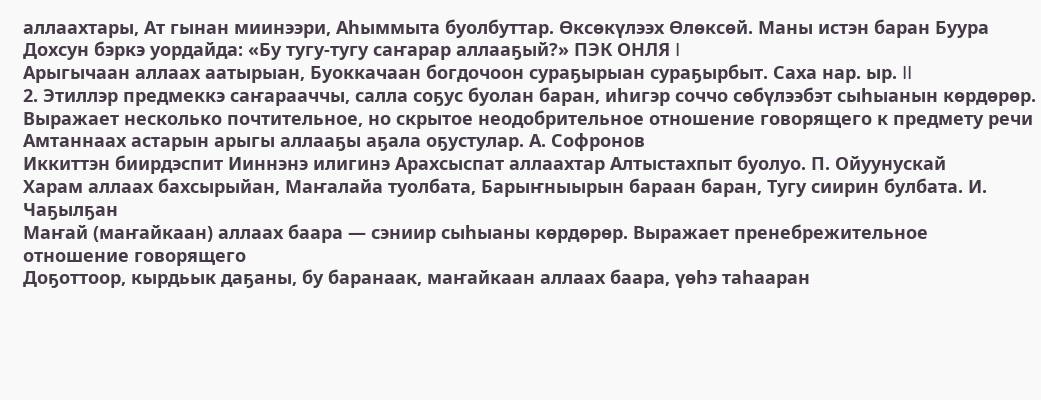аллаахтары, Ат гынан миинээри, Аһыммыта буолбуттар. Өксөкүлээх Өлөксөй. Маны истэн баран Буура Дохсун бэркэ уордайда: «Бу тугу-тугу саҥарар аллааҕый?» ПЭК ОНЛЯ I
Арыгычаан аллаах аатырыан, Буоккачаан богдочоон сураҕырыан сураҕырбыт. Саха нар. ыр. II
2. Этиллэр предмеккэ саҥарааччы, салла соҕус буолан баран, иһигэр соччо сөбүлээбэт сыһыанын көрдөрөр. Выражает несколько почтительное, но скрытое неодобрительное отношение говорящего к предмету речи
Амтаннаах астарын арыгы аллааҕы аҕала оҕустулар. А. Софронов
Иккиттэн биирдэспит Ииннэнэ илигинэ Арахсыспат аллаахтар Алтыстахпыт буолуо. П. Ойуунускай
Харам аллаах бахсырыйан, Маҥалайа туолбата, Барыҥныырын бараан баран, Тугу сиирин булбата. И. Чаҕылҕан
Маҥай (маҥайкаан) аллаах баара — сэниир сыһыаны көрдөрөр. Выражает пренебрежительное отношение говорящего
Доҕоттоор, кырдьык даҕаны, бу баранаак, маҥайкаан аллаах баара, үөһэ таһааран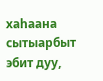хаһаана сытыарбыт эбит дуу,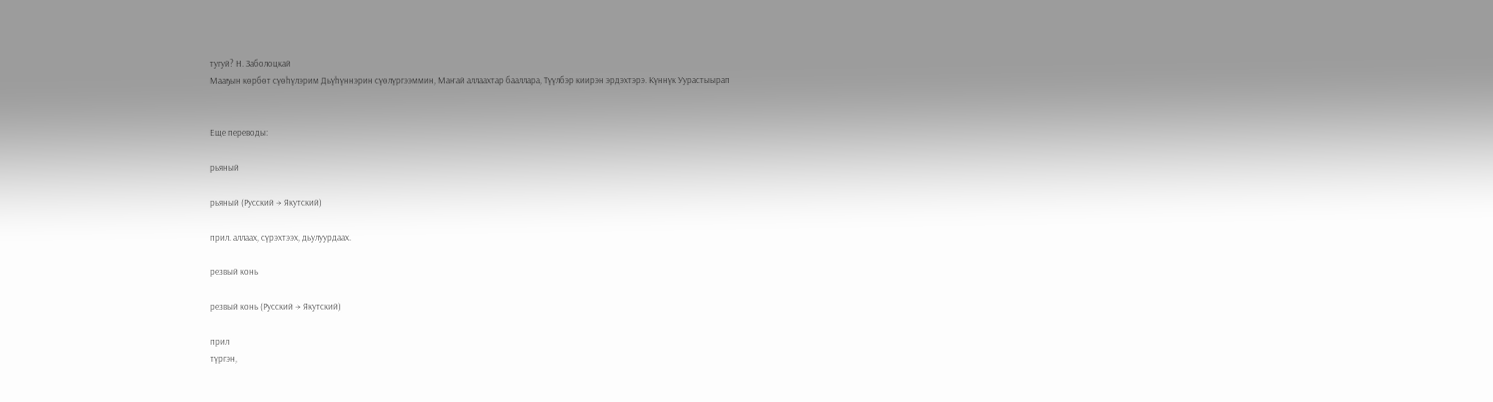тугуй? Н. Заболоцкай
Мааҕын көрбөт сүөһүлэрим Дьүһүннэрин сүөлүргээммин, Маҥай аллаахтар бааллара, Түүлбэр киирэн эрдэхтэрэ. Күннүк Уурастыырап


Еще переводы:

рьяный

рьяный (Русский → Якутский)

прил. аллаах, сүрэхтээх, дьулуурдаах.

резвый конь

резвый конь (Русский → Якутский)

прил
түргэн,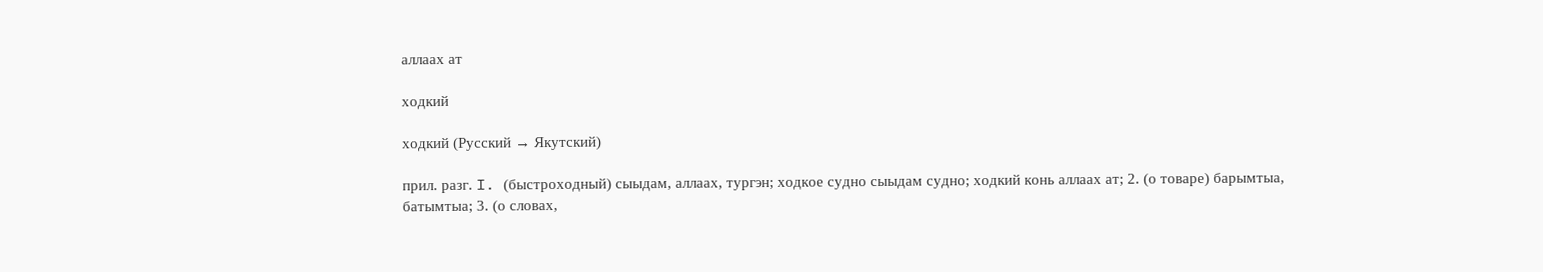аллаах ат

ходкий

ходкий (Русский → Якутский)

прил. разг. I. (быстроходный) сыыдам, аллаах, тургэн; ходкое судно сыыдам судно; ходкий конь аллаах ат; 2. (о товаре) барымтыа, батымтыа; 3. (о словах,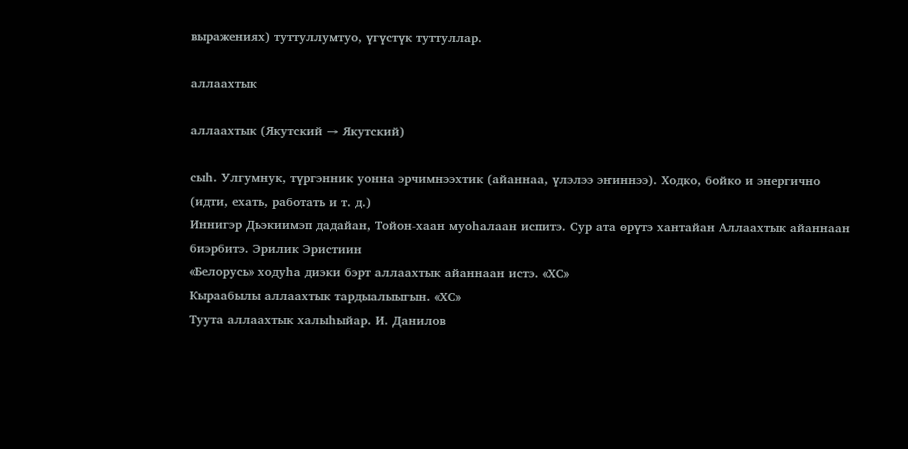выражениях) туттуллумтуо, үгүстүк туттуллар.

аллаахтык

аллаахтык (Якутский → Якутский)

сыһ. Улгумнук, түргэнник уонна эрчимнээхтик (айаннаа, үлэлээ эҥиннээ). Ходко, бойко и энергично (идти, ехать, работать и т. д.)
Иннигэр Дьэкиимэп дадайан, Тойон-хаан муоһалаан испитэ. Сур ата өрүтэ хантайан Аллаахтык айаннаан биэрбитэ. Эрилик Эристиин
«Белорусь» ходуһа диэки бэрт аллаахтык айаннаан истэ. «ХС»
Кыраабылы аллаахтык тардыалыыгын. «ХС»
Туута аллаахтык халыһыйар. И. Данилов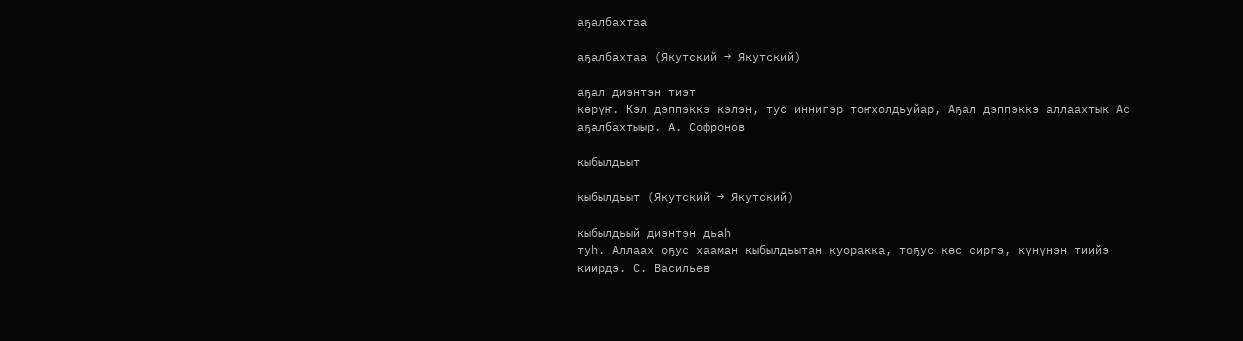аҕалбахтаа

аҕалбахтаа (Якутский → Якутский)

аҕал диэнтэн тиэт
көрүҥ. Кэл дэппэккэ кэлэн, тус иннигэр тоҥхолдьуйар, Аҕал дэппэккэ аллаахтык Ас аҕалбахтыыр. А. Софронов

кыбылдьыт

кыбылдьыт (Якутский → Якутский)

кыбылдьый диэнтэн дьаһ
туһ. Аллаах оҕус хааман кыбылдьытан куоракка, тоҕус көс сиргэ, күнүнэн тиийэ киирдэ. С. Васильев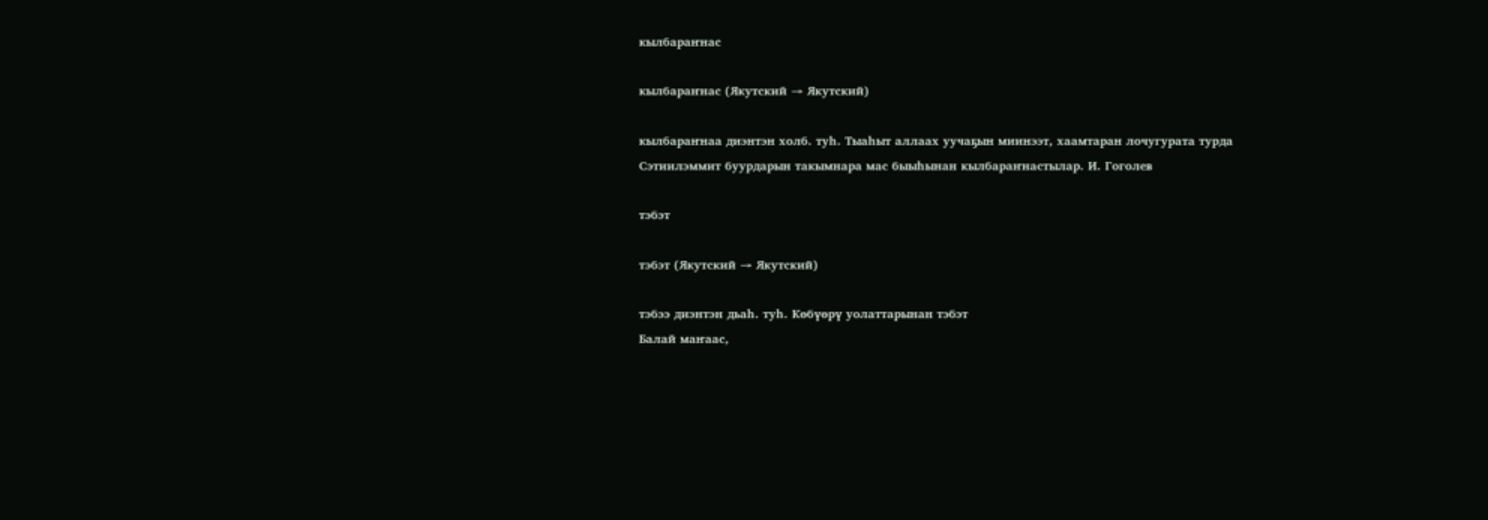кылбараҥнас

кылбараҥнас (Якутский → Якутский)

кылбараҥнаа диэнтэн холб. туһ. Тыаһыт аллаах уучаҕын миинээт, хаамтаран лочугурата турда
Сэтиилэммит буурдарын такымнара мас быыһынан кылбараҥнастылар. И. Гоголев

тэбэт

тэбэт (Якутский → Якутский)

тэбээ диэнтэн дьаһ. туһ. Көбүөрү уолаттарынан тэбэт
Балай маҥаас,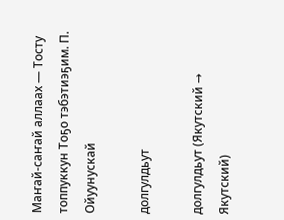Маҥай-саҥай аллаах — Тосту топпуккун Тоҕо тэбэтиэҕим. П. Ойуунускай

долгулдьут

долгулдьут (Якутский → Якутский)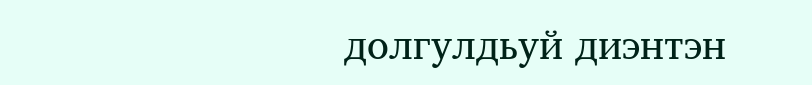долгулдьуй диэнтэн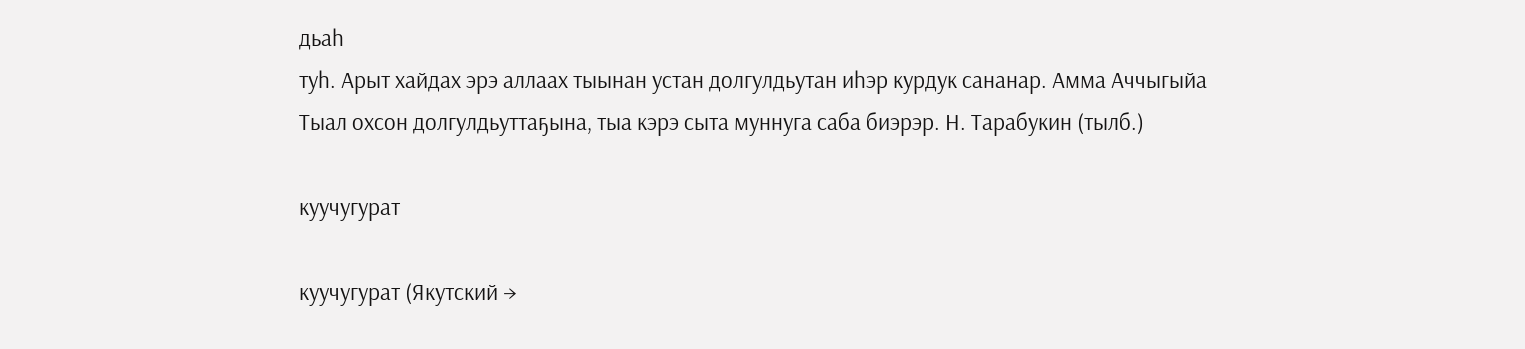дьаһ
туһ. Арыт хайдах эрэ аллаах тыынан устан долгулдьутан иһэр курдук сананар. Амма Аччыгыйа
Тыал охсон долгулдьуттаҕына, тыа кэрэ сыта муннуга саба биэрэр. Н. Тарабукин (тылб.)

куучугурат

куучугурат (Якутский →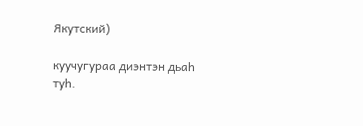Якутский)

куучугураа диэнтэн дьаһ
туһ.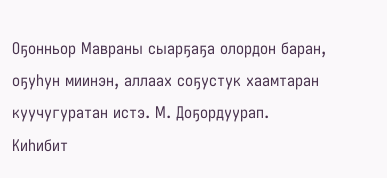Оҕонньор Мавраны сыарҕаҕа олордон баран, оҕуһун миинэн, аллаах соҕустук хаамтаран куучугуратан истэ. М. Доҕордуурап. Киһибит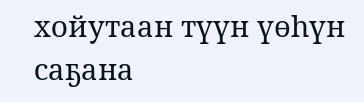хойутаан түүн үөһүн саҕана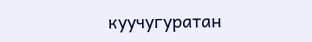куучугуратан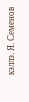кэллэ. Я. Семенов